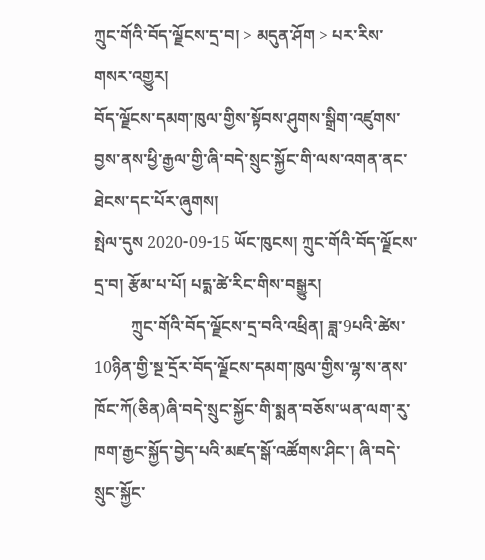ཀྲུང་གོའི་བོད་ལྗོངས་དྲ་བ། > མདུན་ཤོག > པར་རིས་གསར་འགྱུར།
བོད་ལྗོངས་དམག་ཁུལ་གྱིས་སྟོབས་ཤུགས་སྒྲིག་འཛུགས་བྱས་ནས་ཕྱི་རྒྱལ་གྱི་ཞི་བདེ་སྲུང་སྐྱོང་གི་ལས་འགན་ནང་ཐེངས་དང་པོར་ཞུགས།
སྤེལ་དུས 2020-09-15 ཡོང་ཁུངས། ཀྲུང་གོའི་བོད་ལྗོངས་དྲ་བ། རྩོམ་པ་པོ། པདྨ་ཚེ་རིང་གིས་བསྒྱུར།
         ཀྲུང་གོའི་བོད་ལྗོངས་དྲ་བའི་འཕྲིན། ཟླ་9པའི་ཚེས་10ཉིན་གྱི་སྔ་དྲོར་བོད་ལྗོངས་དམག་ཁུལ་གྱིས་ལྷ་ས་ནས་ཁོང་ཀོ(ཅིན)ཞི་བདེ་སྲུང་སྐྱོང་གི་སྨན་བཅོས་ཡན་ལག་རུ་ཁག་རྒྱང་སྐྱོད་བྱེད་པའི་མཛད་སྒོ་འཚོགས་ཤིང་། ཞི་བདེ་སྲུང་སྐྱོང་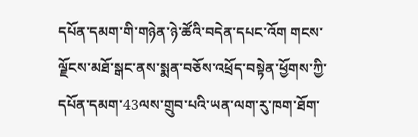དཔོན་དམག་གི་གཉེན་ཉེ་ཚོའི་བདེན་དཔང་འོག གངས་ལྗོངས་མཐོ་སྒང་ནས་སྨན་བཅོས་འཕྲོད་བསྟེན་ཕྱོགས་ཀྱི་དཔོན་དམག་43ལས་གྲུབ་པའི་ཡན་ལག་རུ་ཁག་ཐོག་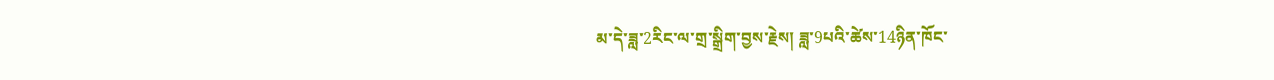མ་དེ་ཟླ་2རིང་ལ་གྲ་སྒྲིག་བྱས་རྗེས། ཟླ་9པའི་ཚེས་14ཉིན་ཁོང་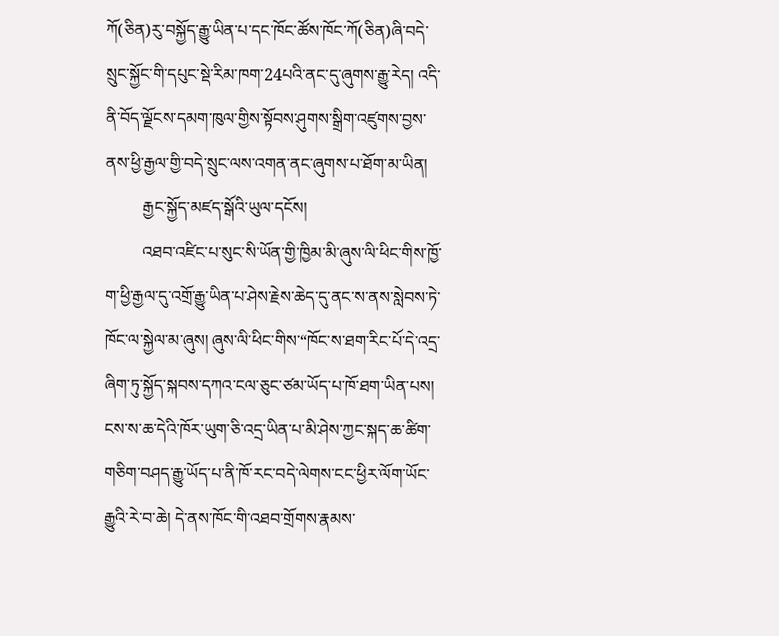ཀོ(ཅིན)རུ་བསྐྱོད་རྒྱུ་ཡིན་པ་དང་ཁོང་ཚོས་ཁོང་ཀོ(ཅིན)ཞི་བདེ་སྲུང་སྐྱོང་གི་དཔུང་སྡེ་རིམ་ཁག་24པའི་ནང་དུ་ཞུགས་རྒྱུ་རེད། འདི་ནི་བོད་ལྗོངས་དམག་ཁུལ་གྱིས་སྟོབས་ཤུགས་སྒྲིག་འཛུགས་བྱས་ནས་ཕྱི་རྒྱལ་གྱི་བདེ་སྲུང་ལས་འགན་ནང་ཞུགས་པ་ཐོག་མ་ཡིན།
         རྒྱང་སྐྱོད་མཛད་སྒོའི་ཡུལ་དངོས།
         འཐབ་འཛིང་པ་སུང་སི་ཡོན་གྱི་ཁྱིམ་མི་ཞུས་ལི་ཕིང་གིས་ཁྱོ་ག་ཕྱི་རྒྱལ་དུ་འགྲོ་རྒྱུ་ཡིན་པ་ཤེས་རྗེས་ཆེད་དུ་ནང་ས་ནས་སླེབས་ཏེ་ཁོང་ལ་སྐྱེལ་མ་ཞུས། ཞུས་ལི་ཕིང་གིས་“ཁོང་ས་ཐག་རིང་པོ་དེ་འདྲ་ཞིག་ཏུ་སྐྱོད་སྐབས་དཀའ་ངལ་ཅུང་ཙམ་ཡོད་པ་ཁོ་ཐག་ཡིན་པས། ངས་ས་ཆ་དེའི་ཁོར་ཡུག་ཅི་འདྲ་ཡིན་པ་མི་ཤེས་ཀྱང་སྐད་ཆ་ཚིག་གཅིག་བཤད་རྒྱུ་ཡོད་པ་ནི་ཁོ་རང་བདེ་ལེགས་ངང་ཕྱིར་ལོག་ཡོང་རྒྱུའི་རེ་བ་ཆེ། དེ་ནས་ཁོང་གི་འཐབ་གྲོགས་རྣམས་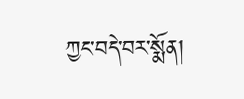ཀྱང་བདེ་བར་སྨོན།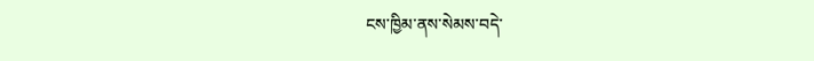ངས་ཁྱིམ་ནས་སེམས་བདེ་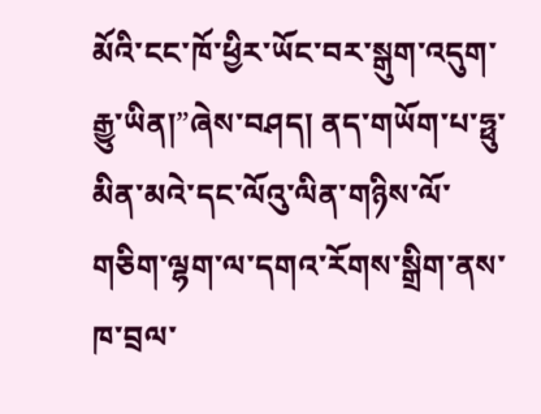མོའི་ངང་ཁོ་ཕྱིར་ཡོང་བར་སྒུག་འདུག་རྒྱུ་ཡིན།”ཞེས་བཤད། ནད་གཡོག་པ་ཧྥུ་མིན་མའེ་དང་ལོའུ་ལིན་གཉིས་ལོ་གཅིག་ལྷག་ལ་དགའ་རོགས་སྒྲིག་ནས་ཁ་བྲལ་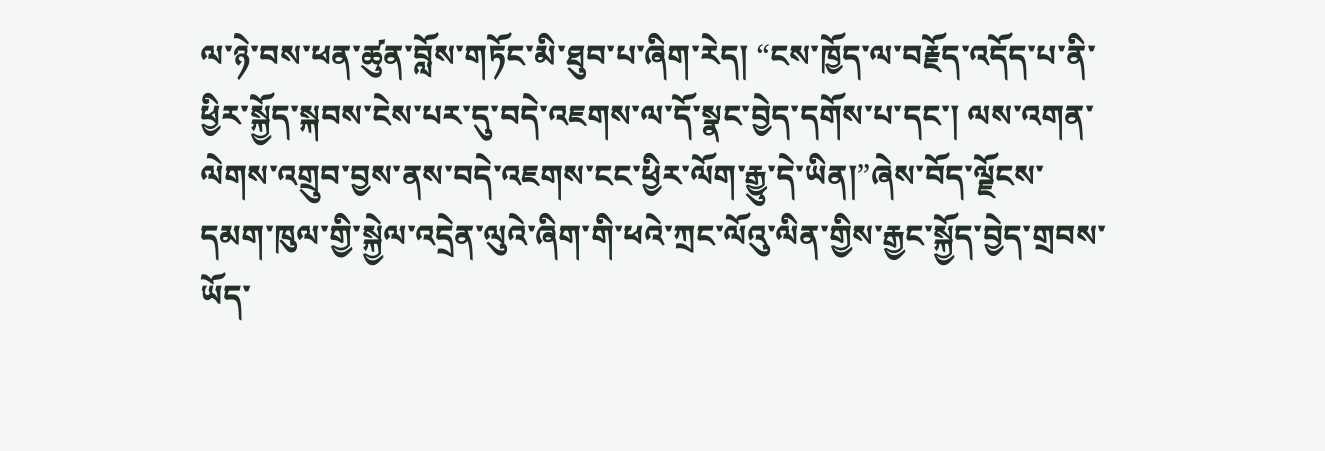ལ་ཉེ་བས་ཕན་ཚུན་བློས་གཏོང་མི་ཐུབ་པ་ཞིག་རེད། “ངས་ཁྱོད་ལ་བརྗོད་འདོད་པ་ནི་ཕྱིར་སྐྱོད་སྐབས་ངེས་པར་དུ་བདེ་འཇགས་ལ་དོ་སྣང་བྱེད་དགོས་པ་དང་། ལས་འགན་ལེགས་འགྲུབ་བྱས་ནས་བདེ་འཇགས་ངང་ཕྱིར་ལོག་རྒྱུ་དེ་ཡིན།”ཞེས་བོད་ལྗོངས་དམག་ཁུལ་གྱི་སྐྱེལ་འདྲེན་ལུའེ་ཞིག་གི་ཕའེ་ཀྲང་ལོའུ་ལིན་གྱིས་རྒྱང་སྐྱོད་བྱེད་གྲབས་ཡོད་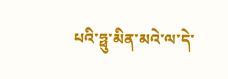པའི་ཧྥུ་མིན་མའེ་ལ་དེ་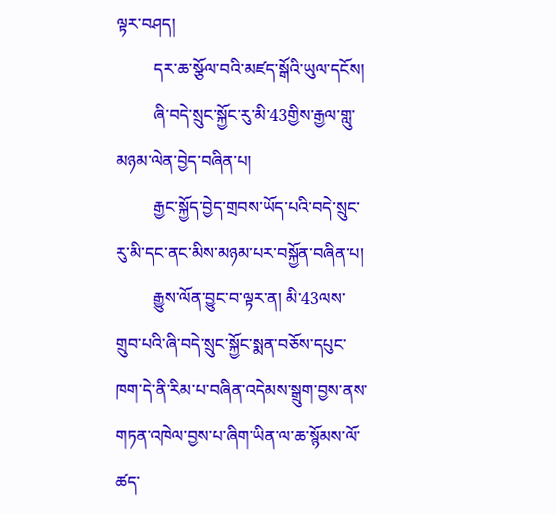ལྟར་བཤད།
         དར་ཆ་སྩོལ་བའི་མཛད་སྒོའི་ཡུལ་དངོས།
         ཞི་བདེ་སྲུང་སྐྱོང་རུ་མི་43གྱིས་རྒྱལ་གླུ་མཉམ་ལེན་བྱེད་བཞིན་པ།
         རྒྱང་སྐྱོད་བྱེད་གྲབས་ཡོད་པའི་བདེ་སྲུང་རུ་མི་དང་ནང་མིས་མཉམ་པར་བསྐྱོན་བཞིན་པ།
         རྒྱུས་ལོན་བྱུང་བ་ལྟར་ན། མི་43ལས་གྲུབ་པའི་ཞི་བདེ་སྲུང་སྐྱོང་སྨན་བཅོས་དཔུང་ཁག་དེ་ནི་རིམ་པ་བཞིན་འདེམས་སྒྲུག་བྱས་ནས་གཏན་འཁེལ་བྱས་པ་ཞིག་ཡིན་ལ་ཆ་སྙོམས་ལོ་ཚད་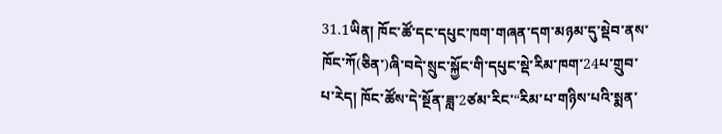31.1ཡིན། ཁོང་ཚོ་དང་དཔུང་ཁག་གཞན་དག་མཉམ་དུ་སྡེབ་ནས་ཁོང་ཀོ(ཅིན་)ཞི་བདེ་སྲུང་སྐྱོང་གི་དཔུང་སྡེ་རིམ་ཁག་24པ་གྲུབ་པ་རེད། ཁོང་ཚོས་དེ་སྔོན་ཟླ་2ཙམ་རིང་“རིམ་པ་གཉིས་པའི་སྨན་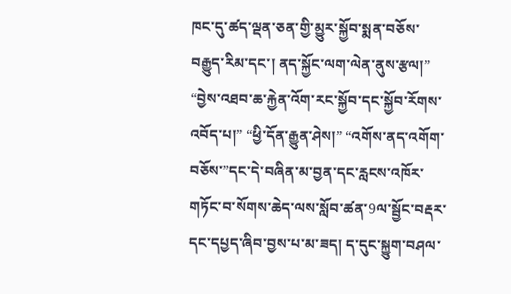ཁང་དུ་ཚད་ལྡན་ཅན་གྱི་མྱུར་སྐྱོབ་སྨན་བཅོས་བརྒྱུད་རིམ་དང་། ནད་སྐྱོང་ལག་ལེན་ནུས་རྩལ།” “བྱེས་འཐབ་ཆ་རྐྱེན་འོག་རང་སྐྱོབ་དང་སྐྱོབ་རོགས་འབོད་པ།” “ཕྱི་དོན་རྒྱུན་ཤེས།” “འགོས་ནད་འགོག་བཅོས་”དང་དེ་བཞིན་མ་བྱན་དང་རླངས་འཁོར་གཏོང་བ་སོགས་ཆེད་ལས་སློབ་ཚན་9ལ་སྦྱོང་བརྡར་དང་དཔྱད་ཞིབ་བྱས་པ་མ་ཟད། ད་དུང་སྐྱུག་བཤལ་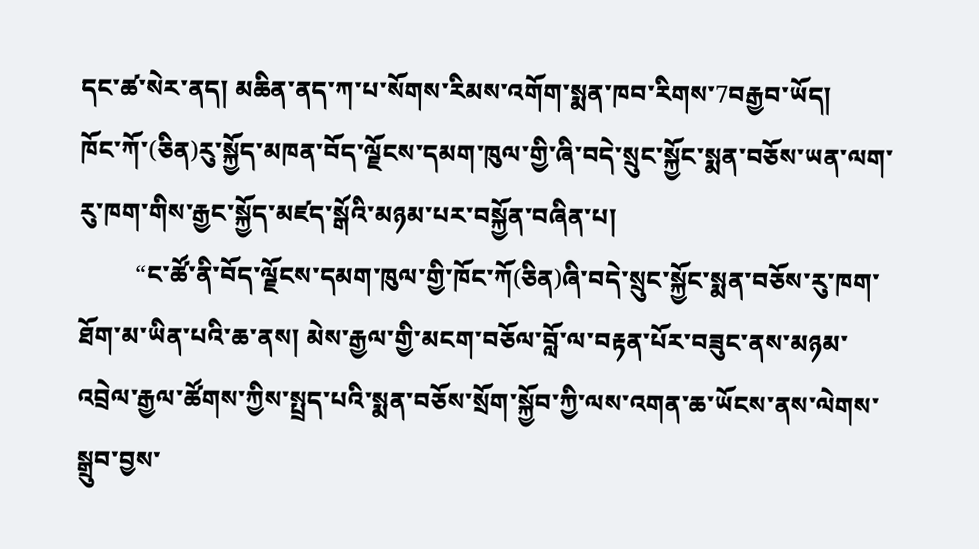དང་ཚ་སེར་ནད། མཆིན་ནད་ཀ་པ་སོགས་རིམས་འགོག་སྨན་ཁབ་རིགས་7བརྒྱབ་ཡོད།
ཁོང་ཀོ་(ཅིན)རུ་སྐྱོད་མཁན་བོད་ལྗོངས་དམག་ཁུལ་གྱི་ཞི་བདེ་སྲུང་སྐྱོང་སྨན་བཅོས་ཡན་ལག་རུ་ཁག་གིས་རྒྱང་སྐྱོད་མཛད་སྒོའི་མཉམ་པར་བསྐྱོན་བཞིན་པ།
         “ང་ཚོ་ནི་བོད་ལྗོངས་དམག་ཁུལ་གྱི་ཁོང་ཀོ(ཅིན)ཞི་བདེ་སྲུང་སྐྱོང་སྨན་བཅོས་རུ་ཁག་ཐོག་མ་ཡིན་པའི་ཆ་ནས། མེས་རྒྱལ་གྱི་མངག་བཅོལ་བློ་ལ་བརྟན་པོར་བཟུང་ནས་མཉམ་འབྲེལ་རྒྱལ་ཚོགས་ཀྱིས་སྤྲད་པའི་སྨན་བཅོས་སྲོག་སྐྱོབ་ཀྱི་ལས་འགན་ཆ་ཡོངས་ནས་ལེགས་སྒྲུབ་བྱས་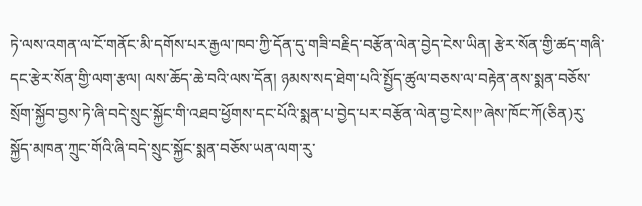ཏེ་ལས་འགན་ལ་ངོ་གནོང་མི་དགོས་པར་རྒྱལ་ཁབ་ཀྱི་དོན་དུ་གཟི་བརྗིད་བརྩོན་ལེན་བྱེད་ངེས་ཡིན། རྩེར་སོན་གྱི་ཚད་གཞི་དང་རྩེར་སོན་གྱི་ལག་རྩལ། ལས་ཆོད་ཆེ་བའི་ལས་དོན། ཉམས་སད་ཐེག་པའི་སྤྱོད་ཚུལ་བཅས་ལ་བརྟེན་ནས་སྨན་བཅོས་སྲོག་སྐྱོབ་བྱས་ཏེ་ཞི་བདེ་སྲུང་སྐྱོང་གི་འཐབ་ཕྱོགས་དང་པོའི་སྨན་པ་བྱེད་པར་བརྩོན་ལེན་བྱ་ངེས།”ཞེས་ཁོང་ཀོ(ཅིན)རུ་སྐྱོད་མཁན་ཀྲུང་གོའི་ཞི་བདེ་སྲུང་སྐྱོང་སྨན་བཅོས་ཡན་ལག་རུ་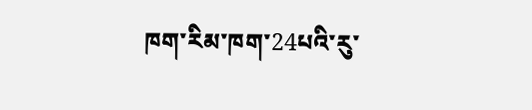ཁག་རིམ་ཁག་24པའི་རུ་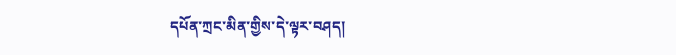དཔོན་ཀྲང་མིན་གྱིས་དེ་ལྟར་བཤད།